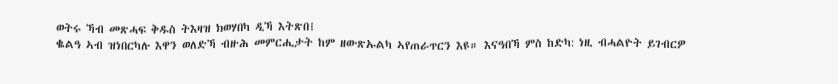ወትሩ ኻብ መጽሓፍ ቅዱስ ትእዛዝ ክወሃበካ ዲኻ እትጽበ፧
ቈልዓ ኣብ ዝነበርካሉ እዋን ወለድኻ ብዙሕ መምርሒታት ከም ዘውጽኡልካ ኣየጠራጥርን እዩ። እናዓበኻ ምስ ከድካ: ነዚ ብሓልዮት ይገብርዎ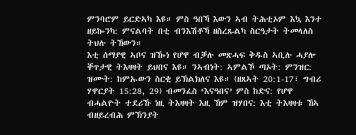ምንባሮም ይርድኣካ እዩ። ምስ ዓበኻ እውን ኣብ ትሕቲኦም እኳ እንተ ዘይኰንካ: ምናልባት በቲ ብንእሽቶኻ ዘስረጹልካ ስርዓታት ትመላለስ ትህሉ ትኸውን።
እቲ ሰማያዊ ኣቦና ዝዀነ የሆዋ ብቓሉ መጽሓፍ ቅዱስ ኣቢሉ ሓያሎ ቐጥታዊ ትእዛዛት ይህበና እዩ። ንኣብነት: ኣምልኾ ጣኦት: ምንዝር: ዝሙት: ከምኡውን ስርቂ ይኽልክለና እዩ። (ዘጸኣት 20:1-17፣ ግብሪ ሃዋርያት 15:28, 29) ብመንፈስ ‘እናዓበና’ ምስ ከድና: የሆዋ ብሓልዮት ተደሪኹ ነዚ ትእዛዛት እዚ ኸም ዝሃበና: እቲ ትእዛዛቱ ኸኣ ብዘይረብሕ ምኽንያት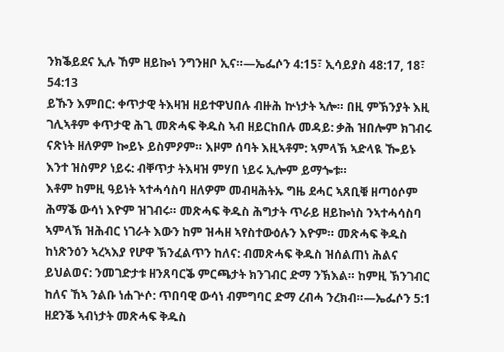ንክቕይደና ኢሉ ኸም ዘይኰነ ንግንዘቦ ኢና።—ኤፌሶን 4:15፣ ኢሳይያስ 48:17, 18፣ 54:13
ይኹን እምበር: ቀጥታዊ ትእዛዝ ዘይተዋህበሉ ብዙሕ ኵነታት ኣሎ። በዚ ምኽንያት እዚ ገሊኣቶም ቀጥታዊ ሕጊ መጽሓፍ ቅዱስ ኣብ ዘይርከበሉ መዳይ: ቃሕ ዝበሎም ክገብሩ ናጽነት ዘለዎም ኰይኑ ይስምዖም። እዞም ሰባት እዚኣቶም: ኣምላኽ ኣድላዪ ዀይኑ እንተ ዝስምዖ ነይሩ: ብቐጥታ ትእዛዝ ምሃበ ነይሩ ኢሎም ይማጐቱ።
እቶም ከምዚ ዓይነት ኣተሓሳስባ ዘለዎም መብዛሕትኡ ግዜ ደሓር ኣጸቢቑ ዘጣዕሶም ሕማቕ ውሳነ እዮም ዝገብሩ። መጽሓፍ ቅዱስ ሕግታት ጥራይ ዘይኰነስ ንኣተሓሳስባ ኣምላኽ ዝሕብር ነገራት እውን ከም ዝሓዘ ኣየስተውዕሉን እዮም። መጽሓፍ ቅዱስ ከነጽንዕን ኣረኣእያ የሆዋ ኽንፈልጥን ከለና: ብመጽሓፍ ቅዱስ ዝሰልጠነ ሕልና ይህልወና: ንመገድታቱ ዘንጸባርቕ ምርጫታት ክንገብር ድማ ንኽእል። ከምዚ ኽንገብር ከለና ኸኣ ንልቡ ነሐጕሶ: ጥበባዊ ውሳነ ብምግባር ድማ ረብሓ ንረክብ።—ኤፌሶን 5:1
ዘደንቕ ኣብነታት መጽሓፍ ቅዱስ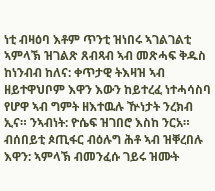ነቲ ብዛዕባ እቶም ጥንቲ ዝነበሩ ኣገልገልቲ ኣምላኽ ዝገልጽ ጸብጻብ ኣብ መጽሓፍ ቅዱስ ከነንብብ ከለና: ቀጥታዊ ትእዛዝ ኣብ ዘይተዋህቦም እዋን እውን ከይተረፈ ነተሓሳስባ የሆዋ ኣብ ግምት ዘእተዉሉ ዅነታት ንረክብ ኢና። ንኣብነት: ዮሴፍ ዝገበሮ እስከ ንርአ። ብሰበይቲ ጶጢፋር ብዕሉግ ሕቶ ኣብ ዝቐረበሉ እዋን: ኣምላኽ ብመንፈሱ ገይሩ ዝሙት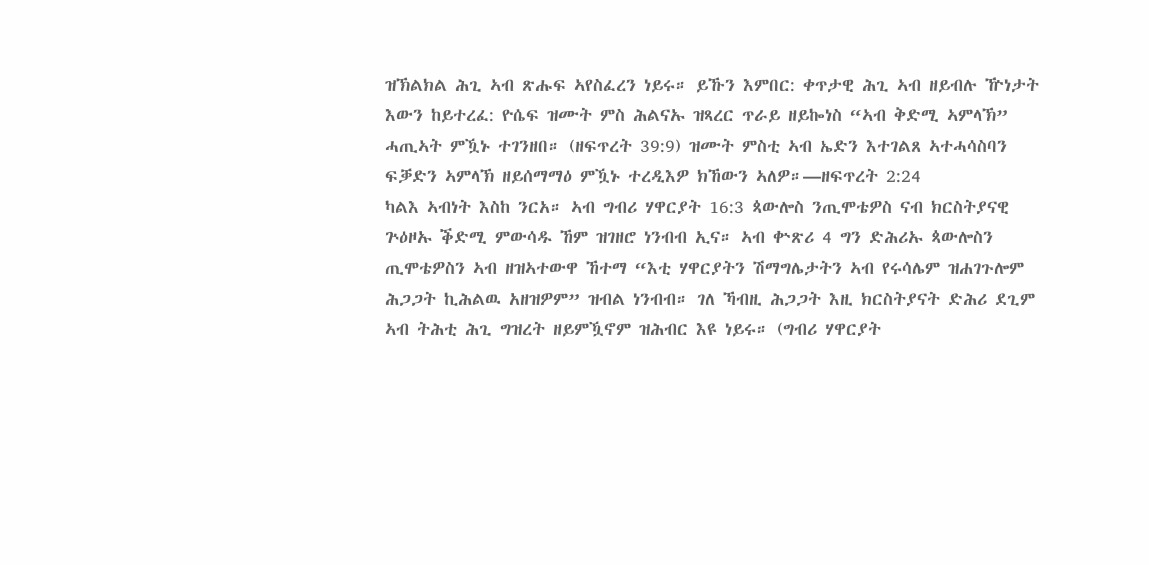ዝኽልክል ሕጊ ኣብ ጽሑፍ ኣየስፈረን ነይሩ። ይኹን እምበር: ቀጥታዊ ሕጊ ኣብ ዘይብሉ ዅነታት እውን ከይተረፈ: ዮሴፍ ዝሙት ምስ ሕልናኡ ዝጻረር ጥራይ ዘይኰነስ “ኣብ ቅድሚ ኣምላኽ” ሓጢኣት ምዃኑ ተገንዘበ። (ዘፍጥረት 39:9) ዝሙት ምስቲ ኣብ ኤድን እተገልጸ ኣተሓሳስባን ፍቓድን ኣምላኽ ዘይሰማማዕ ምዃኑ ተረዲእዎ ክኸውን ኣለዎ።—ዘፍጥረት 2:24
ካልእ ኣብነት እስከ ንርአ። ኣብ ግብሪ ሃዋርያት 16:3 ጳውሎስ ንጢሞቴዎስ ናብ ክርስትያናዊ ጕዕዞኡ ቕድሚ ምውሳዱ ኸም ዝገዘሮ ነንብብ ኢና። ኣብ ቍጽሪ 4 ግን ድሕሪኡ ጳውሎስን ጢሞቴዎስን ኣብ ዘዝኣተውዋ ኸተማ “እቲ ሃዋርያትን ሽማግሌታትን ኣብ የሩሳሌም ዝሐገጉሎም ሕጋጋት ኪሕልዉ አዘዝዎም” ዝብል ነንብብ። ገለ ኻብዚ ሕጋጋት እዚ ክርስትያናት ድሕሪ ደጊም ኣብ ትሕቲ ሕጊ ግዝረት ዘይምዃኖም ዝሕብር እዩ ነይሩ። (ግብሪ ሃዋርያት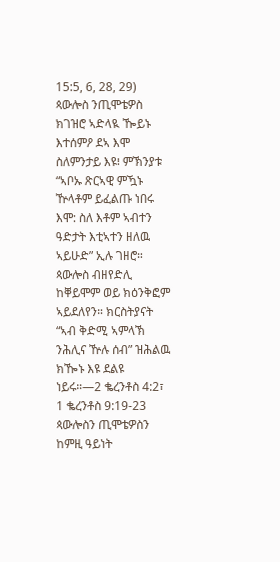15:5, 6, 28, 29) ጳውሎስ ንጢሞቴዎስ ክገዝሮ ኣድላዪ ዀይኑ እተሰምዖ ደኣ እሞ ስለምንታይ እዩ፧ ምኽንያቱ “ኣቦኡ ጽርኣዊ ምዃኑ ዅላቶም ይፈልጡ ነበሩ እሞ: ስለ እቶም ኣብተን ዓድታት እቲኣተን ዘለዉ ኣይሁድ” ኢሉ ገዘሮ። ጳውሎስ ብዘየድሊ ከቐይሞም ወይ ክዕንቅፎም ኣይደለየን። ክርስትያናት “ኣብ ቅድሚ ኣምላኽ ንሕሊና ዅሉ ሰብ” ዝሕልዉ ክዀኑ እዩ ደልዩ ነይሩ።—2 ቈረንቶስ 4:2፣ 1 ቈረንቶስ 9:19-23
ጳውሎስን ጢሞቴዎስን ከምዚ ዓይነት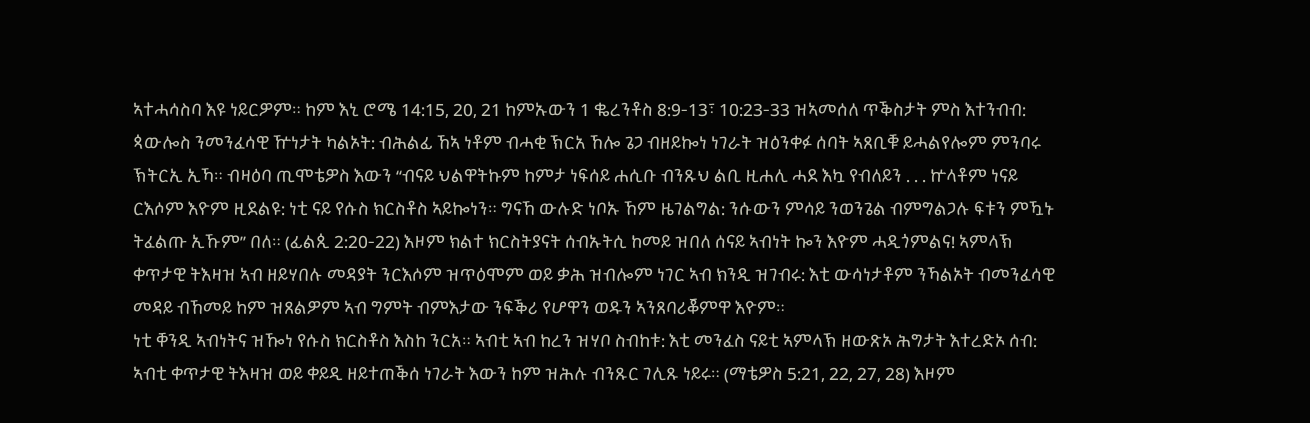ኣተሓሳስባ እዩ ነይርዎም። ከም እኒ ሮሜ 14:15, 20, 21 ከምኡውን 1 ቈረንቶስ 8:9-13፣ 10:23-33 ዝኣመሰለ ጥቕስታት ምስ እተንብብ: ጳውሎስ ንመንፈሳዊ ዅነታት ካልኦት: ብሕልፊ ኸኣ ነቶም ብሓቂ ኽርአ ኸሎ ጌጋ ብዘይኰነ ነገራት ዝዕንቀፉ ሰባት ኣጸቢቑ ይሓልየሎም ምንባሩ ኽትርኢ ኢኻ። ብዛዕባ ጢሞቴዎስ እውን “ብናይ ህልዋትኩም ከምታ ነፍሰይ ሐሲቡ ብንጹህ ልቢ ዚሐሊ ሓደ እኳ የብለይን . . . ኵላቶም ነናይ ርእሶም እዮም ዚደልዩ: ነቲ ናይ የሱስ ክርስቶስ ኣይኰነን። ግናኸ ውሉድ ነቦኡ ኸም ዜገልግል: ንሱውን ምሳይ ንወንጌል ብምግልጋሉ ፍቱን ምዃኑ ትፈልጡ ኢኹም” በለ። (ፊልጲ 2:20-22) እዞም ክልተ ክርስትያናት ሰብኡትሲ ከመይ ዝበለ ሰናይ ኣብነት ኰን እዮም ሓዲጎምልና! ኣምላኽ ቀጥታዊ ትእዛዝ ኣብ ዘይሃበሉ መዳያት ንርእሶም ዝጥዕሞም ወይ ቃሕ ዝብሎም ነገር ኣብ ክንዲ ዝገብሩ: እቲ ውሳነታቶም ንኻልኦት ብመንፈሳዊ መዳይ ብኸመይ ከም ዝጸልዎም ኣብ ግምት ብምእታው ንፍቕሪ የሆዋን ወዱን ኣንጸባሪቖምዋ እዮም።
ነቲ ቐንዲ ኣብነትና ዝዀነ የሱስ ክርስቶስ እስከ ንርአ። ኣብቲ ኣብ ከረን ዝሃቦ ስብከቱ: እቲ መንፈስ ናይቲ ኣምላኽ ዘውጽኦ ሕግታት እተረድኦ ሰብ: ኣብቲ ቀጥታዊ ትእዛዝ ወይ ቀይዲ ዘይተጠቕሰ ነገራት እውን ከም ዝሕሉ ብንጹር ገሊጹ ነይሩ። (ማቴዎስ 5:21, 22, 27, 28) እዞም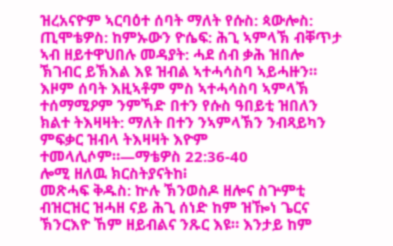ዝረአናዮም ኣርባዕተ ሰባት ማለት የሱስ: ጳውሎስ: ጢሞቴዎስ: ከምኡውን ዮሴፍ: ሕጊ ኣምላኽ ብቐጥታ ኣብ ዘይተዋህበሉ መዳያት: ሓደ ሰብ ቃሕ ዝበሎ ኽገብር ይኽእል እዩ ዝብል ኣተሓሳስባ ኣይሓዙን። እዞም ሰባት እዚኣቶም ምስ ኣተሓሳስባ ኣምላኽ ተሰማሚዖም ንምኻድ በተን የሱስ ዓበይቲ ዝበለን ክልተ ትእዛዛት: ማለት በተን ንኣምላኽን ንብጻይካን ምፍቃር ዝብላ ትእዛዛት እዮም ተመላሊሶም።—ማቴዎስ 22:36-40
ሎሚ ዘለዉ ክርስትያናትከ፧
መጽሓፍ ቅዱስ: ኵሉ ኽንወስዶ ዘሎና ስጕምቲ ብዝርዝር ዝሓዘ ናይ ሕጊ ሰነድ ከም ዝዀነ ጌርና ኽንርእዮ ኸም ዘይብልና ንጹር እዩ። እንታይ ከም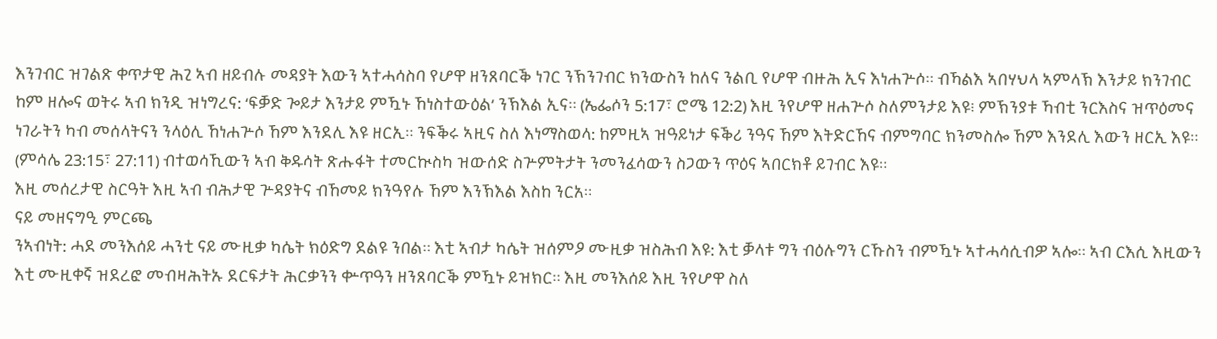እንገብር ዝገልጽ ቀጥታዊ ሕጊ ኣብ ዘይብሉ መዳያት እውን ኣተሓሳስባ የሆዋ ዘንጸባርቕ ነገር ንኽንገብር ክንውስን ከለና ንልቢ የሆዋ ብዙሕ ኢና እነሐጕሶ። ብኻልእ ኣበሃህላ ኣምላኽ እንታይ ክንገብር ከም ዘሎና ወትሩ ኣብ ክንዲ ዝነግረና: ‘ፍቓድ ጐይታ እንታይ ምዃኑ ኸነስተውዕል’ ንኽእል ኢና። (ኤፌሶን 5:17፣ ሮሜ 12:2) እዚ ንየሆዋ ዘሐጕሶ ስለምንታይ እዩ፧ ምኽንያቱ ኻብቲ ንርእስና ዝጥዕመና ነገራትን ካብ መሰላትናን ንላዕሊ ኸነሐጕሶ ኸም እንደሊ እዩ ዘርኢ። ንፍቕሩ ኣዚና ስለ እነማስወላ: ከምዚኣ ዝዓይነታ ፍቕሪ ንዓና ኸም እትድርኸና ብምግባር ክንመስሎ ኸም እንደሊ እውን ዘርኢ እዩ። (ምሳሌ 23:15፣ 27:11) ብተወሳኺውን ኣብ ቅዱሳት ጽሑፋት ተመርኲስካ ዝውሰድ ስጕምትታት ንመንፈሳውን ስጋውን ጥዕና ኣበርክቶ ይገብር እዩ።
እዚ መሰረታዊ ስርዓት እዚ ኣብ ብሕታዊ ጕዳያትና ብኸመይ ክንዓየሉ ኸም እንኽእል እስከ ንርአ።
ናይ መዘናግዒ ምርጫ
ንኣብነት: ሓደ መንእሰይ ሓንቲ ናይ ሙዚቃ ካሴት ክዕድግ ደልዩ ንበል። እቲ ኣብታ ካሴት ዝሰምዖ ሙዚቃ ዝስሕብ እዩ: እቲ ቓላቱ ግን ብዕሉግን ርኹስን ብምዃኑ ኣተሓሳሲብዎ ኣሎ። ኣብ ርእሲ እዚውን እቲ ሙዚቀኛ ዝደረፎ መብዛሕትኡ ደርፍታት ሕርቃንን ቍጥዓን ዘንጸባርቕ ምዃኑ ይዝክር። እዚ መንእሰይ እዚ ንየሆዋ ስለ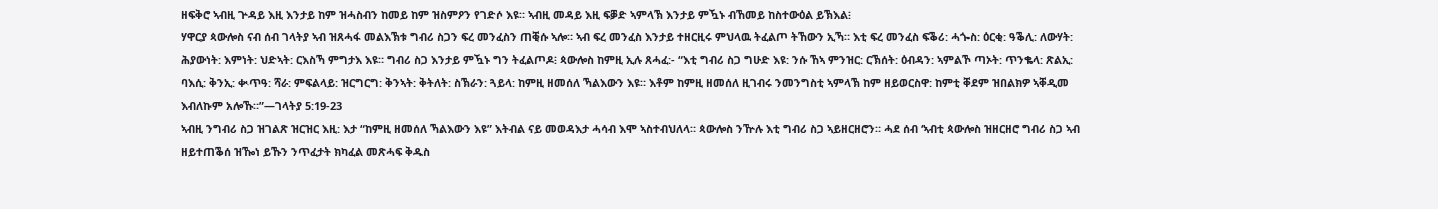ዘፍቅሮ ኣብዚ ጕዳይ እዚ እንታይ ከም ዝሓስብን ከመይ ከም ዝስምዖን የገድሶ እዩ። ኣብዚ መዳይ እዚ ፍቓድ ኣምላኽ እንታይ ምዃኑ ብኸመይ ከስተውዕል ይኽእል፧
ሃዋርያ ጳውሎስ ናብ ሰብ ገላትያ ኣብ ዝጸሓፋ መልእኽቱ ግብሪ ስጋን ፍረ መንፈስን ጠቒሱ ኣሎ። ኣብ ፍረ መንፈስ እንታይ ተዘርዚሩ ምህላዉ ትፈልጦ ትኸውን ኢኻ። እቲ ፍረ መንፈስ ፍቕሪ: ሓጐስ: ዕርቂ: ዓቕሊ: ለውሃት: ሕያውነት: እምነት: ህድኣት: ርእስኻ ምግታእ እዩ። ግብሪ ስጋ እንታይ ምዃኑ ግን ትፈልጦዶ፧ ጳውሎስ ከምዚ ኢሉ ጸሓፈ:- “እቲ ግብሪ ስጋ ግሁድ እዩ: ንሱ ኸኣ ምንዝር: ርኽሰት: ዕብዳን: ኣምልኾ ጣኦት: ጥንቈላ: ጽልኢ: ባእሲ: ቅንኢ: ቊጥዓ: ሻራ: ምፍልላይ: ዝርግርግ: ቅንኣት: ቅትለት: ስኽራን: ጓይላ: ከምዚ ዘመሰለ ኻልእውን እዩ። እቶም ከምዚ ዘመሰለ ዚገብሩ ንመንግስቲ ኣምላኽ ከም ዘይወርስዋ: ከምቲ ቐደም ዝበልክዎ ኣቐዲመ እብለኩም አሎኹ።”—ገላትያ 5:19-23
ኣብዚ ንግብሪ ስጋ ዝገልጽ ዝርዝር እዚ: እታ “ከምዚ ዘመሰለ ኻልእውን እዩ” እትብል ናይ መወዳእታ ሓሳብ እሞ ኣስተብህለላ። ጳውሎስ ንዅሉ እቲ ግብሪ ስጋ ኣይዘርዘሮን። ሓደ ሰብ ‘ኣብቲ ጳውሎስ ዝዘርዘሮ ግብሪ ስጋ ኣብ ዘይተጠቕሰ ዝዀነ ይኹን ንጥፈታት ክካፈል መጽሓፍ ቅዱስ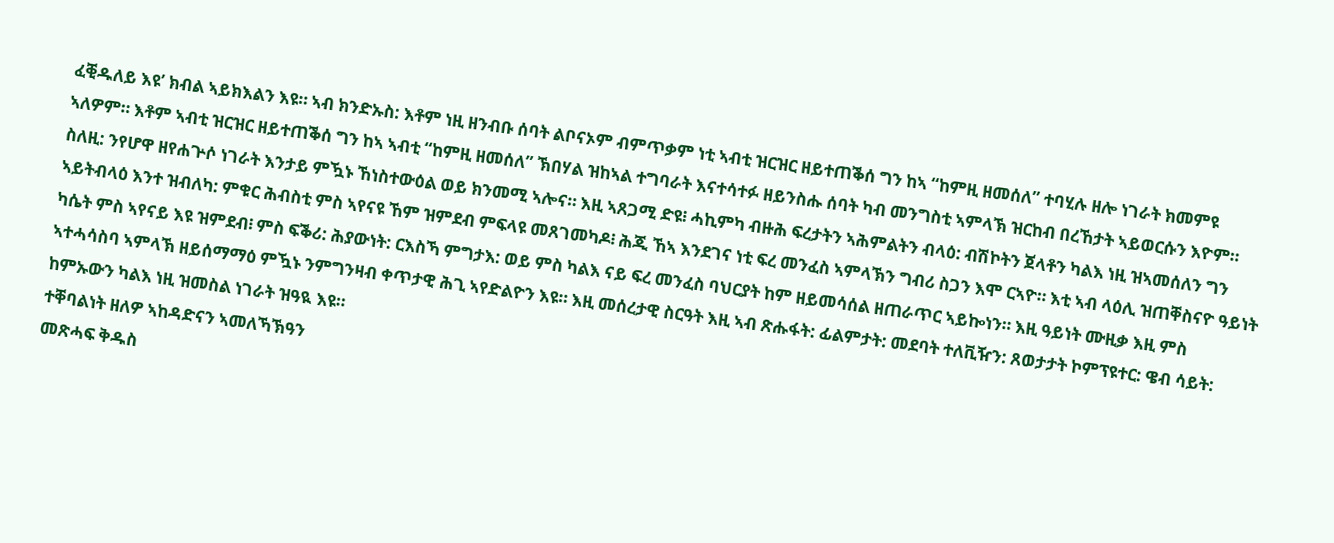ፈቒዱለይ እዩ’ ክብል ኣይክእልን እዩ። ኣብ ክንድኡስ: እቶም ነዚ ዘንብቡ ሰባት ልቦናኦም ብምጥቃም ነቲ ኣብቲ ዝርዝር ዘይተጠቕሰ ግን ከኣ “ከምዚ ዘመሰለ” ተባሂሉ ዘሎ ነገራት ክመምዩ ኣለዎም። እቶም ኣብቲ ዝርዝር ዘይተጠቕሰ ግን ከኣ ኣብቲ “ከምዚ ዘመሰለ” ኽበሃል ዝከኣል ተግባራት እናተሳተፉ ዘይንስሑ ሰባት ካብ መንግስቲ ኣምላኽ ዝርከብ በረኸታት ኣይወርሱን እዮም።
ስለዚ: ንየሆዋ ዘየሐጕሶ ነገራት እንታይ ምዃኑ ኸነስተውዕል ወይ ክንመሚ ኣሎና። እዚ ኣጸጋሚ ድዩ፧ ሓኪምካ ብዙሕ ፍረታትን ኣሕምልትን ብላዕ: ብሽኮትን ጀላቶን ካልእ ነዚ ዝኣመሰለን ግን ኣይትብላዕ እንተ ዝብለካ: ምቁር ሕብስቲ ምስ ኣየናዩ ኸም ዝምደብ ምፍላዩ መጸገመካዶ፧ ሕጂ ኸኣ እንደገና ነቲ ፍረ መንፈስ ኣምላኽን ግብሪ ስጋን እሞ ርኣዮ። እቲ ኣብ ላዕሊ ዝጠቐስናዮ ዓይነት ካሴት ምስ ኣየናይ እዩ ዝምደብ፧ ምስ ፍቕሪ: ሕያውነት: ርእስኻ ምግታእ: ወይ ምስ ካልእ ናይ ፍረ መንፈስ ባህርያት ከም ዘይመሳሰል ዘጠራጥር ኣይኰነን። እዚ ዓይነት ሙዚቃ እዚ ምስ ኣተሓሳስባ ኣምላኽ ዘይሰማማዕ ምዃኑ ንምግንዛብ ቀጥታዊ ሕጊ ኣየድልዮን እዩ። እዚ መሰረታዊ ስርዓት እዚ ኣብ ጽሑፋት: ፊልምታት: መደባት ተለቪዥን: ጸወታታት ኮምፕዩተር: ዌብ ሳይት: ከምኡውን ካልእ ነዚ ዝመስል ነገራት ዝዓዪ እዩ።
ተቐባልነት ዘለዎ ኣከዳድናን ኣመለኻኽዓን
መጽሓፍ ቅዱስ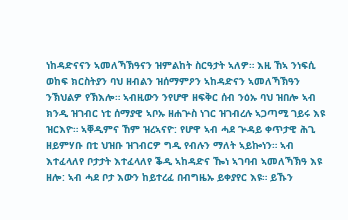ነከዳድናናን ኣመለኻኽዓናን ዝምልከት ስርዓታት ኣለዎ። እዚ ኸኣ ንነፍሲ ወከፍ ክርስትያን ባህ ዘብልን ዝሰማምዖን ኣከዳድናን ኣመለኻኽዓን ንኽህልዎ የኽእሎ። ኣብዚውን ንየሆዋ ዘፍቅር ሰብ ንዕኡ ባህ ዝበሎ ኣብ ክንዲ ዝገብር ነቲ ሰማያዊ ኣቦኡ ዘሐጕስ ነገር ዝገብረሉ ኣጋጣሚ ገይሩ እዩ ዝርእዮ። ኣቐዲምና ኸም ዝረኣናዮ: የሆዋ ኣብ ሓደ ጕዳይ ቀጥታዊ ሕጊ ዘይምሃቡ በቲ ህዝቡ ዝገብርዎ ግዲ የብሉን ማለት ኣይኰነን። ኣብ እተፈላለየ ቦታታት እተፈላለየ ቕዲ ኣከዳድና ዀነ ኣገባብ ኣመለኻኽዓ እዩ ዘሎ: ኣብ ሓደ ቦታ እውን ከይተረፈ በብግዜኡ ይቀያየር እዩ። ይኹን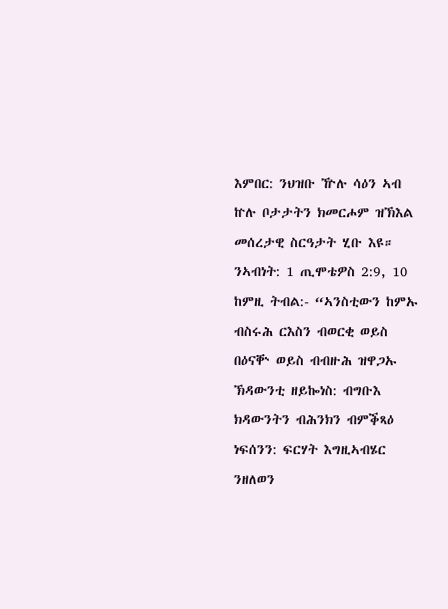እምበር: ንህዝቡ ዅሉ ሳዕን ኣብ ኵሉ ቦታታትን ክመርሖም ዝኽእል መሰረታዊ ስርዓታት ሂቡ እዩ።
ንኣብነት: 1 ጢሞቴዎስ 2:9, 10 ከምዚ ትብል:- “ኣንስቲውን ከምኡ ብስሩሕ ርእስን ብወርቂ ወይስ በዕናቝ ወይስ ብብዙሕ ዝዋጋኡ ኽዳውንቲ ዘይኰነስ: ብግቡእ ክዳውንትን ብሕንክን ብምቕጻዕ ነፍሰንን: ፍርሃት እግዚኣብሄር ንዘለወን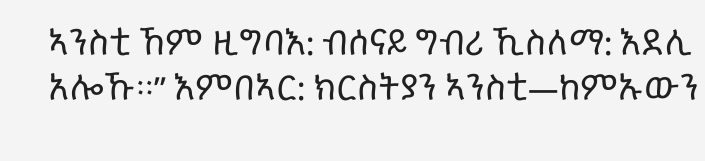ኣንስቲ ኸም ዚግባእ: ብሰናይ ግብሪ ኺስለማ: እደሊ አሎኹ።” እምበኣር: ክርስትያን ኣንስቲ—ከምኡውን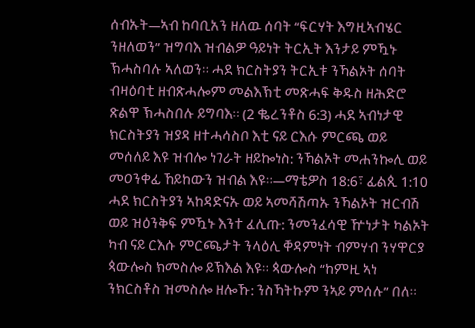ሰብኡት—ኣብ ከባቢአን ዘለዉ ሰባት “ፍርሃት እግዚኣብሄር ንዘለወን” ዝግባእ ዝብልዎ ዓይነት ትርኢት እንታይ ምዃኑ ኽሓስባሉ ኣለወን። ሓደ ክርስትያን ትርኢቱ ንኻልኦት ሰባት ብዛዕባቲ ዘብጽሓሎም መልእኽቲ መጽሓፍ ቅዱስ ዘሕድሮ ጽልዋ ኽሓስበሉ ይግባእ። (2 ቈረንቶስ 6:3) ሓደ ኣብነታዊ ክርስትያን ዝያዳ ዘተሓሳስቦ እቲ ናይ ርእሱ ምርጫ ወይ መሰለይ እዩ ዝብሎ ነገራት ዘይኰነስ: ንኻልኦት መሐንኰሊ ወይ መዐንቀፊ ኸይከውን ዝብል እዩ።—ማቴዎስ 18:6፣ ፊልጲ 1:10
ሓደ ክርስትያን ኣከዳድናኡ ወይ ኣመሻሽጣኡ ንኻልኦት ዝርብሽ ወይ ዝዕንቅፍ ምዃኑ እንተ ፈሊጡ: ንመንፈሳዊ ዅነታት ካልኦት ካብ ናይ ርእሱ ምርጫታት ንላዕሊ ቐዳምነት ብምሃብ ንሃዋርያ ጳውሎስ ክመስሎ ይኽእል እዩ። ጳውሎስ “ከምዚ ኣነ ንክርስቶስ ዝመስሎ ዘሎኹ: ንስኻትኩም ንኣይ ምሰሉ” በለ።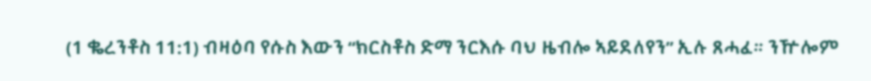(1 ቈረንቶስ 11:1) ብዛዕባ የሱስ እውን “ክርስቶስ ድማ ንርእሱ ባህ ዜብሎ ኣይደለየን” ኢሉ ጸሓፈ። ንዅሎም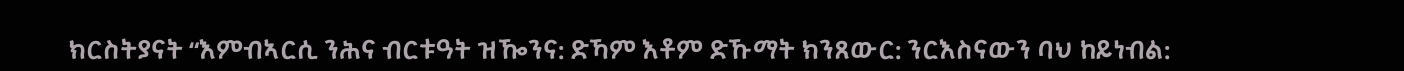ክርስትያናት “እምብኣርሲ ንሕና ብርቱዓት ዝዀንና: ድኻም እቶም ድኹማት ክንጸውር: ንርእስናውን ባህ ከይነብል: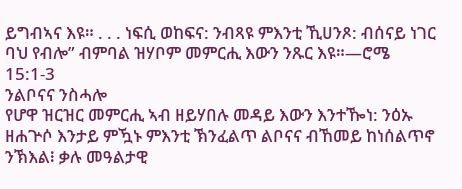ይግብኣና እዩ። . . . ነፍሲ ወከፍና: ንብጻዩ ምእንቲ ኺሀንጾ: ብሰናይ ነገር ባህ የብሎ” ብምባል ዝሃቦም መምርሒ እውን ንጹር እዩ።—ሮሜ 15:1-3
ንልቦናና ንስሓሎ
የሆዋ ዝርዝር መምርሒ ኣብ ዘይሃበሉ መዳይ እውን እንተዀነ: ንዕኡ ዘሐጕሶ እንታይ ምዃኑ ምእንቲ ኽንፈልጥ ልቦናና ብኸመይ ከነሰልጥኖ ንኽእል፧ ቃሉ መዓልታዊ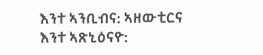እንተ ኣንቢብና: ኣዘውቲርና እንተ ኣጽኒዕናዮ: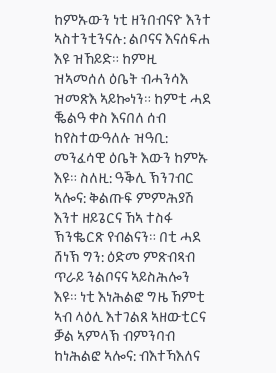ከምኡውን ነቲ ዘንበብናዮ እንተ ኣስተንቲንናሉ: ልቦናና እናሰፍሐ እዩ ዝኸይድ። ከምዚ ዝኣመሰለ ዕቤት ብሓንሳእ ዝመጽእ ኣይኰነን። ከምቲ ሓደ ቘልዓ ቀስ እናበለ ሰብ ከየስተውዓለሉ ዝዓቢ: መንፈሳዊ ዕቤት እውን ከምኡ እዩ። ስለዚ: ዓቕሊ ኽንገብር ኣሎና: ቅልጡፍ ምምሕያሽ እንተ ዘይጌርና ኸኣ ተስፋ ኽንቈርጽ የብልናን። በቲ ሓደ ሸነኽ ግን: ዕድመ ምጽብጻብ ጥራይ ንልቦናና ኣይስሕሎን እዩ። ነቲ እነሕልፎ ግዜ ኸምቲ ኣብ ላዕሊ እተገልጸ ኣዘውቲርና ቓል ኣምላኽ ብምንባብ ከነሕልፎ ኣሎና: ብእተኻእለና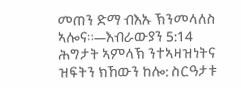መጠን ድማ ብእኡ ኽንመላለስ ኣሎና።—እብራውያን 5:14
ሕግታት ኣምላኽ ንተኣዛዝነትና ዝፍትን ክኸውን ከሎ: ስርዓታቱ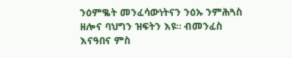ንዕምቈት መንፈሳውነትናን ንዕኡ ንምሕጓስ ዘሎና ባህግን ዝፍትን እዩ። ብመንፈስ እናዓበና ምስ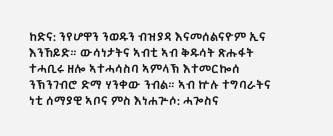ከድና: ንየሆዋን ንወዱን ብዝያዳ እናመሰልናዮም ኢና እንኸይድ። ውሳነታትና ኣብቲ ኣብ ቅዱሳት ጽሑፋት ተሓቢሩ ዘሎ ኣተሓሳስባ ኣምላኽ እተመርኰሰ ንኽንገብሮ ድማ ሃንቀው ንብል። ኣብ ኵሉ ተግባራትና ነቲ ሰማያዊ ኣቦና ምስ እነሐጕሶ: ሓጐስና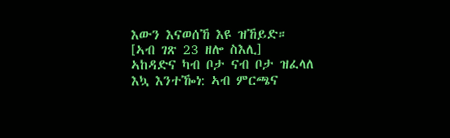እውን እናወሰኸ እዩ ዝኸይድ።
[ኣብ ገጽ 23 ዘሎ ስእሊ]
ኣከዳድና ካብ ቦታ ናብ ቦታ ዝፈላለ እኳ እንተዀነ: ኣብ ምርጫና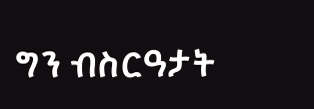ግን ብስርዓታት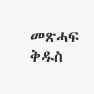መጽሓፍ ቅዱስ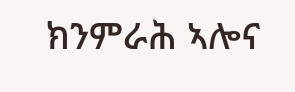ክንምራሕ ኣሎና